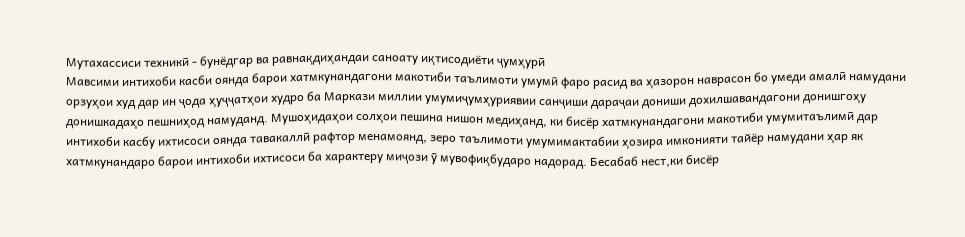Мутахассиси техникӣ - бунёдгар ва равнақдиҳандаи саноату иқтисодиёти ҷумҳурӣ
Мавсими интихоби касби оянда барои хатмкунандагони макотиби таълимоти умумӣ фаро расид ва ҳазорон наврасон бо умеди амалӣ намудани орзуҳои худ дар ин ҷода ҳуҷҷатҳои худро ба Маркази миллии умумиҷумҳуриявии санҷиши дараҷаи дониши дохилшавандагони донишгоҳу донишкадаҳо пешниҳод намуданд. Мушоҳидаҳои солҳои пешина нишон медиҳанд, ки бисёр хатмкунандагони макотиби умумитаълимӣ дар интихоби касбу ихтисоси оянда тавакаллӣ рафтор менамоянд, зеро таълимоти умумимактабии ҳозира имконияти тайёр намудани ҳар як хатмкунандаро барои интихоби ихтисоси ба характеру миҷози ӯ мувофиқбударо надорад. Бесабаб нест,ки бисёр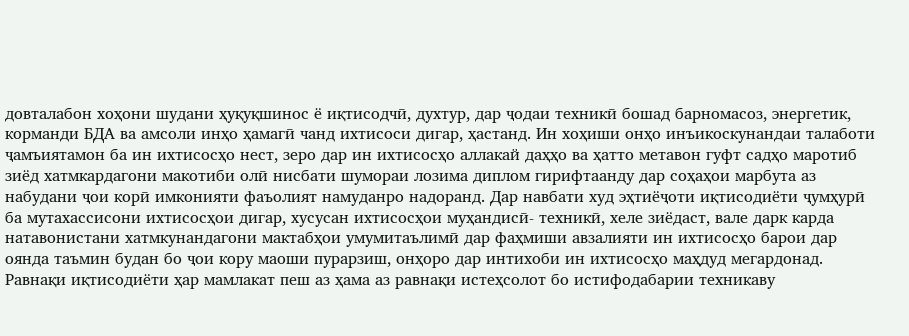довталабон хоҳони шудани ҳуқуқшинос ё иқтисодчӣ, духтур, дар ҷодаи техникӣ бошад барномасоз, энергетик, корманди БДА ва амсоли инҳо ҳамагӣ чанд ихтисоси дигар, ҳастанд. Ин хоҳиши онҳо инъикоскунандаи талаботи ҷамъиятамон ба ин ихтисосҳо нест, зеро дар ин ихтисосҳо аллакай даҳҳо ва ҳатто метавон гуфт садҳо маротиб зиёд хатмкардагони макотиби олӣ нисбати шумораи лозима диплом гирифтаанду дар соҳаҳои марбута аз набудани ҷои корӣ имконияти фаъолият намуданро надоранд. Дар навбати худ эҳтиёҷоти иқтисодиёти ҷумҳурӣ ба мутахассисони ихтисосҳои дигар, хусусан ихтисосҳои муҳандисӣ- техникӣ, хеле зиёдаст, вале дарк карда натавонистани хатмкунандагони мактабҳои умумитаълимӣ дар фаҳмиши авзалияти ин ихтисосҳо барои дар оянда таъмин будан бо ҷои кору маоши пурарзиш, онҳоро дар интихоби ин ихтисосҳо маҳдуд мегардонад.
Равнақи иқтисодиёти ҳар мамлакат пеш аз ҳама аз равнақи истеҳсолот бо истифодабарии техникаву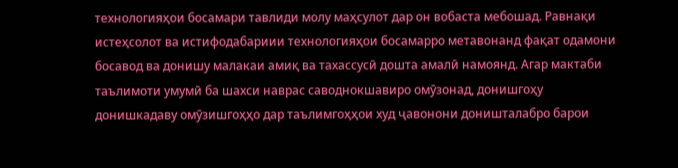технологияҳои босамари тавлиди молу маҳсулот дар он вобаста мебошад. Равнақи истеҳсолот ва истифодабариии технологияҳои босамарро метавонанд фақат одамони босавод ва донишу малакаи амиқ ва тахассусӣ дошта амалӣ намоянд. Агар мактаби таълимоти умумӣ ба шахси наврас саводнокшавиро омӯзонад, донишгоҳу донишкадаву омӯзишгоҳҳо дар таълимгоҳҳои худ ҷавонони доништалабро барои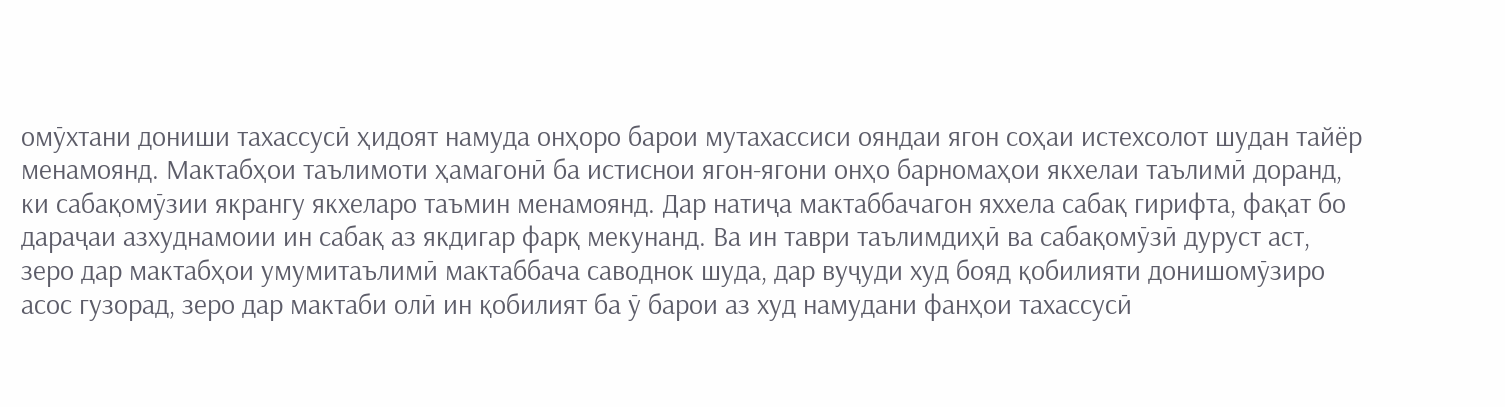омӯхтани дониши тахассусӣ ҳидоят намуда онҳоро барои мутахассиси ояндаи ягон соҳаи истехсолот шудан тайёр менамоянд. Мактабҳои таълимоти ҳамагонӣ ба истиснои ягон-ягони онҳо барномаҳои якхелаи таълимӣ доранд, ки сабақомӯзии якрангу якхеларо таъмин менамоянд. Дар натиҷа мактаббачагон яххела сабақ гирифта, фақат бо дараҷаи азхуднамоии ин сабақ аз якдигар фарқ мекунанд. Ва ин таври таълимдиҳӣ ва сабақомӯзӣ дуруст аст, зеро дар мактабҳои умумитаълимӣ мактаббача саводнок шуда, дар вуҷуди худ бояд қобилияти донишомӯзиро асос гузорад, зеро дар мактаби олӣ ин қобилият ба ӯ барои аз худ намудани фанҳои тахассусӣ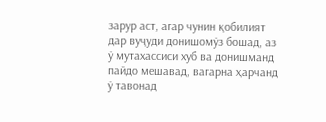зарур аст, агар чунин қобилият дар вуҷуди донишомӯз бошад, аз ӯ мутахассиси хуб ва донишманд пайдо мешавад, вагарна ҳарчанд ӯ тавонад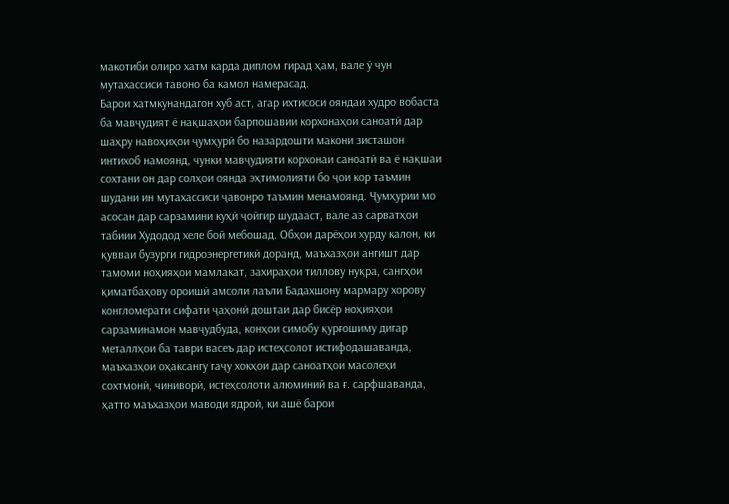макотиби олиро хатм карда диплом гирад ҳам, вале ӯ чун мутахассиси тавоно ба камол намерасад.
Барои хатмкунандагон хуб аст, агар ихтисоси ояндаи худро вобаста ба мавҷудият ё нақшаҳои барпошавии корхонаҳои саноатӣ дар шаҳру навоҳиҳои ҷумҳурӣ бо назардошти макони зисташон интихоб намоянд, чунки мавҷудияти корхонаи саноатӣ ва ё нақшаи сохтани он дар солҳои оянда эҳтимолияти бо ҷои кор таъмин шудани ин мутахассиси ҷавонро таъмин менамоянд. Ҷумҳурии мо асосан дар сарзамини куҳӣ ҷойгир шудааст, вале аз сарватҳои табиии Худодод хеле бой мебошад. Обҳои дарёҳои хурду калон, ки қувваи бузурги гидроэнергетикӣ доранд, маъхазҳои ангишт дар тамоми ноҳияҳои мамлакат, захираҳои тиллову нуқра, сангҳои қиматбаҳову ороишӣ амсоли лаъли Бадахшону мармару хорову конгломерати сифати ҷаҳонӣ доштаи дар бисёр ноҳияҳои сарзаминамон мавҷудбуда, конҳои симобу қурғошиму дигар металлҳои ба таври васеъ дар истеҳсолот истифодашаванда, маъхазҳои оҳаксангу гаҷу хокҳои дар саноатҳои масолеҳи сохтмонӣ, чиниворӣ, истеҳсолоти алюминий ва ғ. сарфшаванда, ҳатто маъхазҳои маводи ядроӣ, ки ашё барои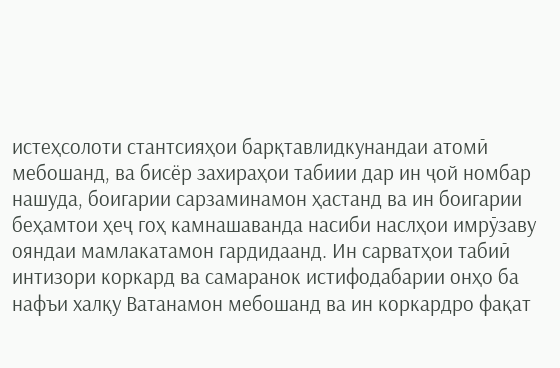истеҳсолоти стантсияҳои барқтавлидкунандаи атомӣ мебошанд, ва бисёр захираҳои табиии дар ин ҷой номбар нашуда, боигарии сарзаминамон ҳастанд ва ин боигарии беҳамтои ҳеҷ гоҳ камнашаванда насиби наслҳои имрӯзаву ояндаи мамлакатамон гардидаанд. Ин сарватҳои табиӣ интизори коркард ва самаранок истифодабарии онҳо ба нафъи халқу Ватанамон мебошанд ва ин коркардро фақат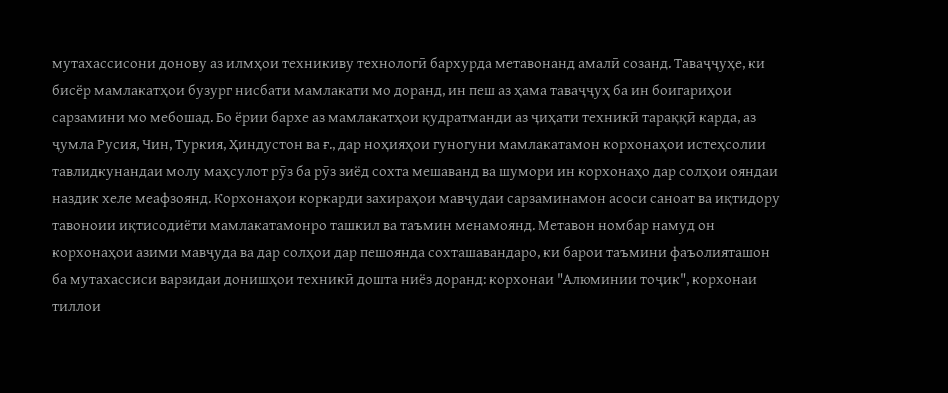мутахассисони донову аз илмҳои техникиву технологӣ бархурда метавонанд амалӣ созанд. Таваҷҷуҳе, ки бисёр мамлакатҳои бузург нисбати мамлакати мо доранд, ин пеш аз ҳама таваҷҷуҳ ба ин боигариҳои сарзамини мо мебошад. Бо ёрии бархе аз мамлакатҳои қудратманди аз ҷиҳати техникӣ тараққӣ карда, аз ҷумла Русия, Чин, Туркия, Ҳиндустон ва ғ., дар ноҳияҳои гуногуни мамлакатамон корхонаҳои истеҳсолии тавлидкунандаи молу маҳсулот рӯз ба рӯз зиёд сохта мешаванд ва шумори ин корхонаҳо дар солҳои ояндаи наздик хеле меафзоянд. Корхонаҳои коркарди захираҳои мавҷудаи сарзаминамон асоси саноат ва иқтидору тавоноии иқтисодиёти мамлакатамонро ташкил ва таъмин менамоянд. Метавон номбар намуд он корхонаҳои азими мавҷуда ва дар солҳои дар пешоянда сохташавандаро, ки барои таъмини фаъолияташон ба мутахассиси варзидаи донишҳои техникӣ дошта ниёз доранд: корхонаи "Алюминии тоҷик", корхонаи тиллои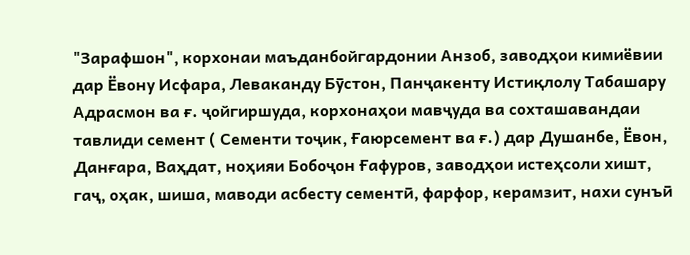"Зарафшон", корхонаи маъданбойгардонии Анзоб, заводҳои кимиёвии дар Ёвону Исфара, Леваканду Бӯстон, Панҷакенту Истиқлолу Табашару Адрасмон ва ғ. ҷойгиршуда, корхонаҳои мавҷуда ва сохташавандаи тавлиди семент ( Сементи тоҷик, Ғаюрсемент ва ғ.) дар Душанбе, Ёвон, Данғара, Ваҳдат, ноҳияи Бобоҷон Ғафуров, заводҳои истеҳсоли хишт, гаҷ, оҳак, шиша, маводи асбесту сементӣ, фарфор, керамзит, нахи сунъӣ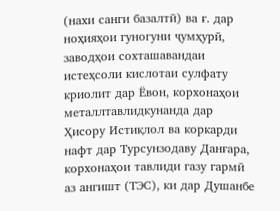(нахи санги базалтӣ) ва ғ. дар ноҳияҳои гуногуни ҷумҳурӣ, заводҳои сохташавандаи истеҳсоли кислотаи сулфату криолит дар Ёвон, корхонаҳои металлтавлидкунанда дар Ҳисору Истиқлол ва коркарди нафт дар Турсунзодаву Данғара, корхонаҳои тавлиди газу гармӣ аз ангишт (ТЭС), ки дар Душанбе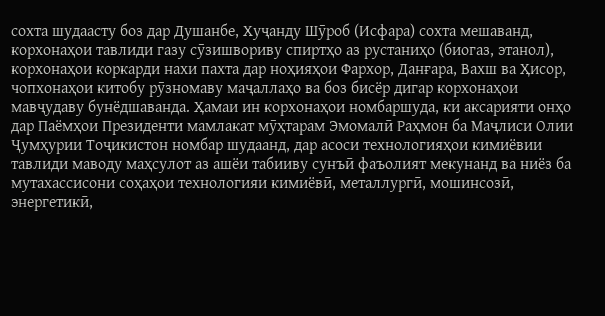сохта шудаасту боз дар Душанбе, Хуҷанду Шӯроб (Исфара) сохта мешаванд, корхонаҳои тавлиди газу сӯзишвориву спиртҳо аз рустаниҳо (биогаз, этанол), корхонаҳои коркарди нахи пахта дар ноҳияҳои Фархор, Данғара, Вахш ва Ҳисор, чопхонаҳои китобу рӯзномаву маҷаллаҳо ва боз бисёр дигар корхонаҳои мавҷудаву бунёдшаванда. Ҳамаи ин корхонаҳои номбаршуда, ки аксарияти онҳо дар Паёмҳои Президенти мамлакат мӯҳтарам Эмомалӣ Раҳмон ба Маҷлиси Олии Ҷумҳурии Тоҷикистон номбар шудаанд, дар асоси технологияҳои кимиёвии тавлиди маводу маҳсулот аз ашёи табииву сунъӣ фаъолият мекунанд ва ниёз ба мутахассисони соҳаҳои технологияи кимиёвӣ, металлургӣ, мошинсозӣ, энергетикӣ,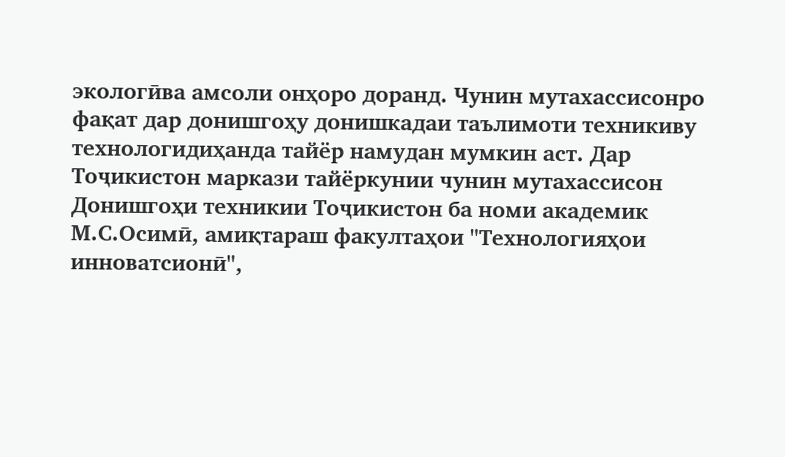экологӣва амсоли онҳоро доранд. Чунин мутахассисонро фақат дар донишгоҳу донишкадаи таълимоти техникиву технологидиҳанда тайёр намудан мумкин аст. Дар Тоҷикистон маркази тайёркунии чунин мутахассисон Донишгоҳи техникии Тоҷикистон ба номи академик М.С.Осимӣ, амиқтараш факултаҳои "Технологияҳои инноватсионӣ",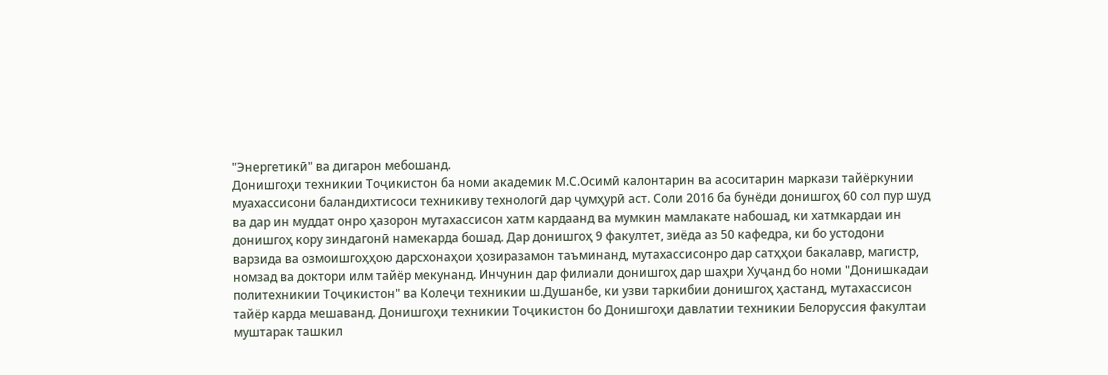"Энергетикӣ" ва дигарон мебошанд.
Донишгоҳи техникии Тоҷикистон ба номи академик М.С.Осимӣ калонтарин ва асоситарин маркази тайёркунии муахассисони баландихтисоси техникиву технологӣ дар ҷумҳурӣ аст. Соли 2016 ба бунёди донишгоҳ 60 сол пур шуд ва дар ин муддат онро ҳазорон мутахассисон хатм кардаанд ва мумкин мамлакате набошад, ки хатмкардаи ин донишгоҳ кору зиндагонӣ намекарда бошад. Дар донишгоҳ 9 факултет, зиёда аз 50 кафедра, ки бо устодони варзида ва озмоишгоҳҳою дарсхонаҳои ҳозиразамон таъминанд, мутахассисонро дар сатҳҳои бакалавр, магистр, номзад ва доктори илм тайёр мекунанд. Инчунин дар филиали донишгоҳ дар шаҳри Хуҷанд бо номи "Донишкадаи политехникии Тоҷикистон" ва Колеҷи техникии ш.Душанбе, ки узви таркибии донишгоҳ ҳастанд, мутахассисон тайёр карда мешаванд. Донишгоҳи техникии Тоҷикистон бо Донишгоҳи давлатии техникии Белоруссия факултаи муштарак ташкил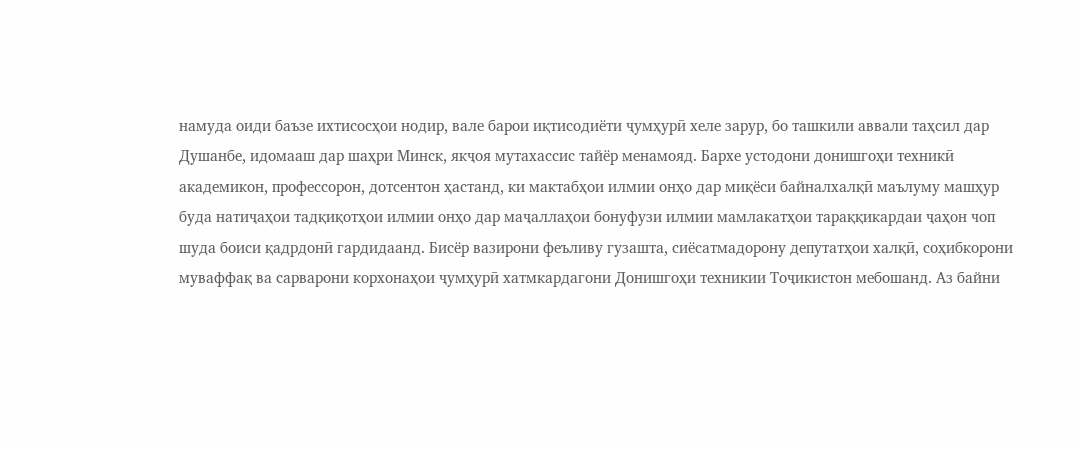намуда оиди баъзе ихтисосҳои нодир, вале барои иқтисодиёти ҷумҳурӣ хеле зарур, бо ташкили аввали таҳсил дар Душанбе, идомааш дар шаҳри Минск, якҷоя мутахассис тайёр менамояд. Бархе устодони донишгоҳи техникӣ академикон, профессорон, дотсентон ҳастанд, ки мактабҳои илмии онҳо дар миқёси байналхалқӣ маълуму машҳур буда натиҷаҳои тадқиқотҳои илмии онҳо дар маҷаллаҳои бонуфузи илмии мамлакатҳои тараққикардаи ҷаҳон чоп шуда боиси қадрдонӣ гардидаанд. Бисёр вазирони феъливу гузашта, сиёсатмадорону депутатҳои халқӣ, соҳибкорони муваффақ ва сарварони корхонаҳои ҷумҳурӣ хатмкардагони Донишгоҳи техникии Тоҷикистон мебошанд. Аз байни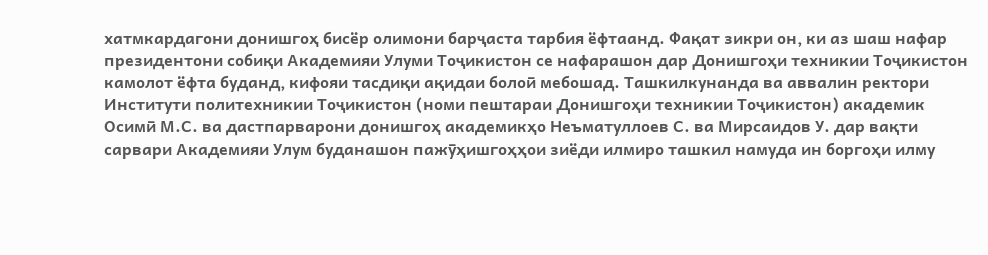хатмкардагони донишгоҳ бисёр олимони барҷаста тарбия ёфтаанд. Фақат зикри он, ки аз шаш нафар президентони собиқи Академияи Улуми Тоҷикистон се нафарашон дар Донишгоҳи техникии Тоҷикистон камолот ёфта буданд, кифояи тасдиқи ақидаи болоӣ мебошад. Ташкилкунанда ва аввалин ректори Институти политехникии Тоҷикистон (номи пештараи Донишгоҳи техникии Тоҷикистон) академик Осимӣ М.С. ва дастпарварони донишгоҳ академикҳо Неъматуллоев С. ва Мирсаидов У. дар вақти сарвари Академияи Улум буданашон пажӯҳишгоҳҳои зиёди илмиро ташкил намуда ин боргоҳи илму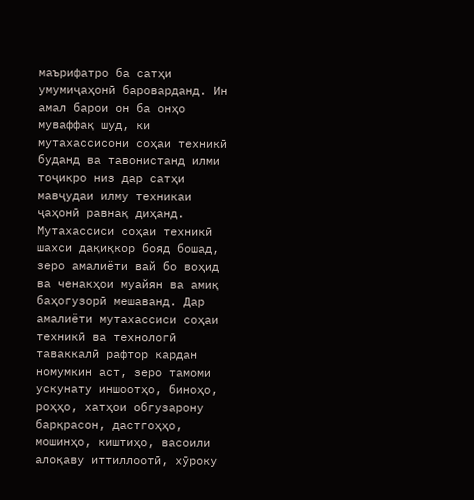маърифатро ба сатҳи умумиҷаҳонӣ бароварданд. Ин амал барои он ба онҳо муваффақ шуд, ки мутахассисони соҳаи техникӣ буданд ва тавонистанд илми тоҷикро низ дар сатҳи мавҷудаи илму техникаи ҷаҳонӣ равнақ диҳанд.
Мутахассиси соҳаи техникӣ шахси дақиқкор бояд бошад, зеро амалиёти вай бо воҳид ва ченакҳои муайян ва амиқ баҳогузорӣ мешаванд. Дар амалиёти мутахассиси соҳаи техникӣ ва технологӣ таваккалӣ рафтор кардан номумкин аст, зеро тамоми ускунату иншоотҳо, биноҳо, роҳҳо, хатҳои обгузарону барқрасон, дастгоҳҳо, мошинҳо, киштиҳо, васоили алоқаву иттиллоотӣ, хӯроку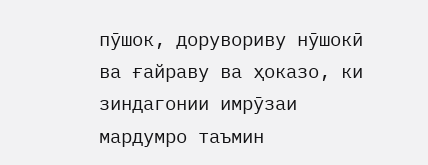пӯшок, дорувориву нӯшокӣ ва ғайраву ва ҳоказо, ки зиндагонии имрӯзаи мардумро таъмин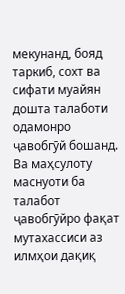мекунанд, бояд таркиб, сохт ва сифати муайян дошта талаботи одамонро ҷавобгӯй бошанд. Ва маҳсулоту маснуоти ба талабот ҷавобгӯйро фақат мутахассиси аз илмҳои дақиқ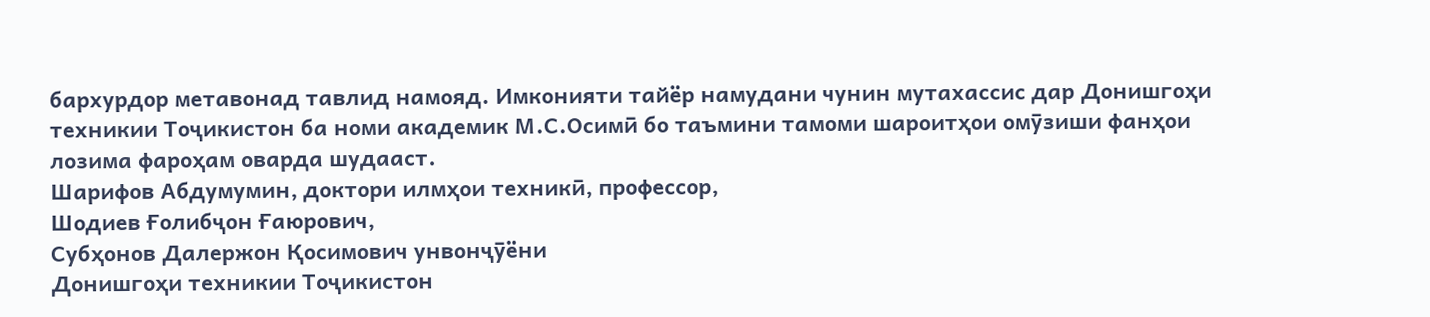бархурдор метавонад тавлид намояд. Имконияти тайёр намудани чунин мутахассис дар Донишгоҳи техникии Тоҷикистон ба номи академик М.С.Осимӣ бо таъмини тамоми шароитҳои омӯзиши фанҳои лозима фароҳам оварда шудааст.
Шарифов Абдумумин, доктори илмҳои техникӣ, профессор,
Шодиев Ғолибҷон Ғаюрович,
Субҳонов Далержон Қосимович унвонҷӯёни
Донишгоҳи техникии Тоҷикистон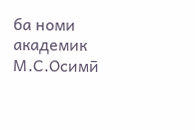ба номи академик М.С.Осимӣ